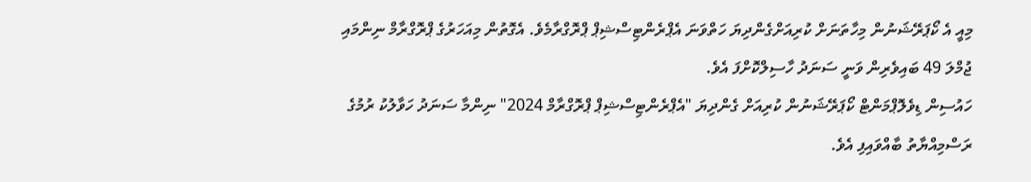މިއީ އެ ކޯޕަރޭޝަނުން މިހާތަނަށް ކުރިއަށްގެންދިޔަ ހަތްވަނަ އެޕްރެންޓިސްޝިޕް ޕްރޮގްރާމެވެ. އެގޮތުން މިއަހަރުގެ ޕްރޮގްރާމް ނިންމައި ޖުމްލަ 49 ބައިވެރިން ވަނީ ސަނަދު ހާސިލްކޮށްފަ އެވެ.
ހައުސިން ޑިވެލޮޕްމަންޓް ކޯޕަރޭޝަނުން ކުރިއަށް ގެންދިޔަ "އެޕްރެންޓިސްޝިޕް ޕްރޮގްރާމް 2024" ނިންމާ ސަނަދު ހަވާލުކު ރުމުގެ ރަސްމިއްޔާތު ބާއްވައިފި އެވެ.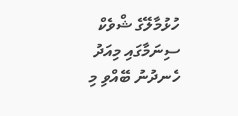ހުޅުމާލޭގެ ޝްވެކް ސިނަމާގައި މިއަދު ހެނދުނު ބޭއްވި މި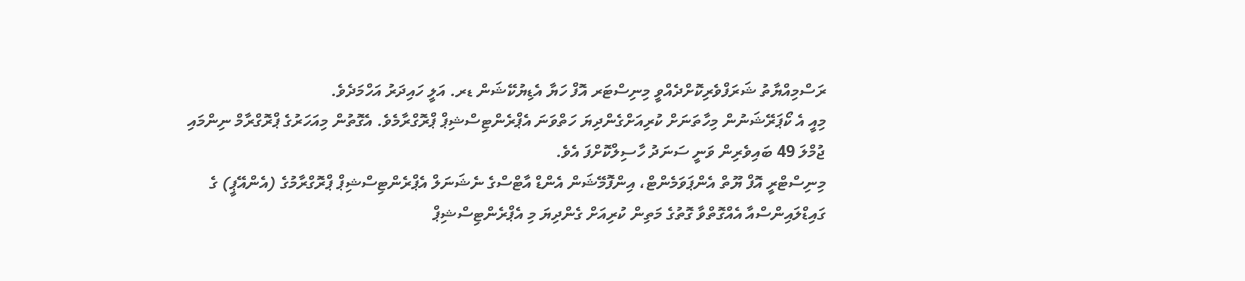ރަސްމިއްޔާތު ޝަރަފްވެރިކޮށްދެއްވީ މިނިސްޓަރ އޮފް ހަޔާ އެޑިޔުކޭޝަން ޑރ. އަލީ ހައިދަރު އަހްމަދެވެ.
މިއީ އެ ކޯޕަރޭޝަނުން މިހާތަނަށް ކުރިއަށްގެންދިޔަ ހަތްވަނަ އެޕްރެންޓިސްޝިޕް ޕްރޮގްރާމެވެ. އެގޮތުން މިއަހަރުގެ ޕްރޮގްރާމް ނިންމައި ޖުމްލަ 49 ބައިވެރިން ވަނީ ސަނަދު ހާސިލްކޮށްފަ އެވެ.
މިނިސްޓްރީ އޮފް ޔޫތް އެންޕަވަމެންޓް، އިންފޮމޭޝަން އެންޑް އާޓްސްގެ ނެޝަނަލް އެޕްރެންޓިސްޝިޕް ޕްރޮގްރާމުގެ (އެންއޭޕީ) ގެ ގައިޑްލައިންސްއާ އެއްގޮތްވާ ގޮތުގެ މަތިން ކުރިއަށް ގެންދިޔަ މި އެޕްރެންޓިސްޝިޕް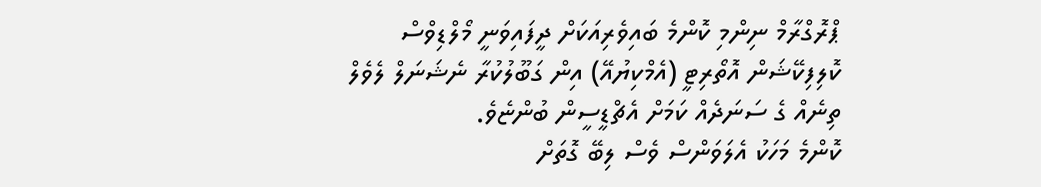ޕްރޮގްރާމް ނިންމި ކޮންމެ ބައިވެރިއަކަށް ދީފައިވަނީ މޯލްޑިވްސް ކޮލިފިކޭޝަން އޮތޯރިޓީ (އެމްކިޔުއޭ) އިން ގަބޫލުކުރާ ނެޝަނަލް ލެވެލް ތިނެއް ގެ ސަނަދެއް ކަމަށް އެޗްޑީސީން ބުންޏެވެ.
ކޮންމެ މަހަކު އެލަވަންސް ވެސް ލިބޭ ގޮތަށް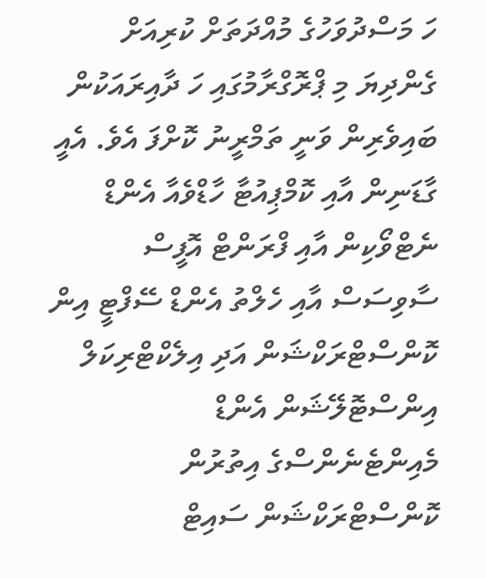ހަ މަސްދުވަހުގެ މުއްދަތަށް ކުރިއަށް ގެންދިޔަ މި ޕްރޮގްރާމުގައި ހަ ދާއިރައަކުން ބައިވެރިން ވަނީ ތަމްރީނު ކޮށްފަ އެވެ. އެއީ ގާޑަނިން އާއި ކޮމްޕިއުޓާ ހާޑްވެއާ އެންޑް ނެޓްވޯކިން އާއި ފްރަންޓް އޮފީސް ސާވިސަސް އާއި ހެލްތު އެންޑް ސޭފްޓީ އިން ކޮންސްޓްރަކްޝަން އަދި އިލެކްޓްރިކަލް އިންސްޓޮލޭޝަން އެންޑް މެއިންޓެނެންސްގެ އިތުރުން ކޮންސްޓްރަކްޝަން ސައިޓް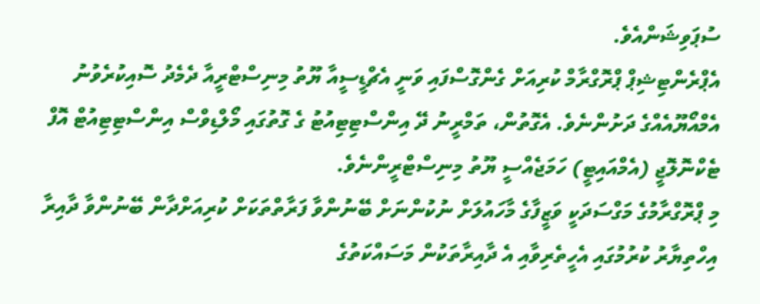ސުޕަވިޝަންއެވެ.
އެޕްރެންޓިޝިޕް ޕްރޮގްރާމް ކުރިއަށް ގެންގޮސްފައި ވަނީ އެޗްޑީސީއާ ޔޫތު މިނިސްޓްރީއާ ދެމެދު ސޮއިކުރެވުނު އެމްއޯޔޫއެއްގެ ދަށުންނެވެ. އެގޮތުން، ތަމްރީނު ދޭ އިންސްޓިޓިއުޓު ގެ ގޮތުގައި މޯލްޑިވްސް އިންސްޓިޓިއުޓް އޮފް ޓެކްނޮލޮޖީ (އެމްއައިޓީ) ހަމަޖެއްސީ ޔޫތު މިނިސްޓްރީންނެވެ.
މި ޕްރޮގްރާމުގެ މަގްސަދަކީ ވަޒީފާގެ މާހައުލަށް ނުކުންނަށް ބޭނުންވާ ފަރާތްތަކަށް ކުރިއަށްދާން ބޭނުންވާ ދާއިރާ އިހްތިޔާރު ކުރުމުގައި އެހީތެރިވާއި އެ ދާއިރާތަކުން މަސައްކަތުގެ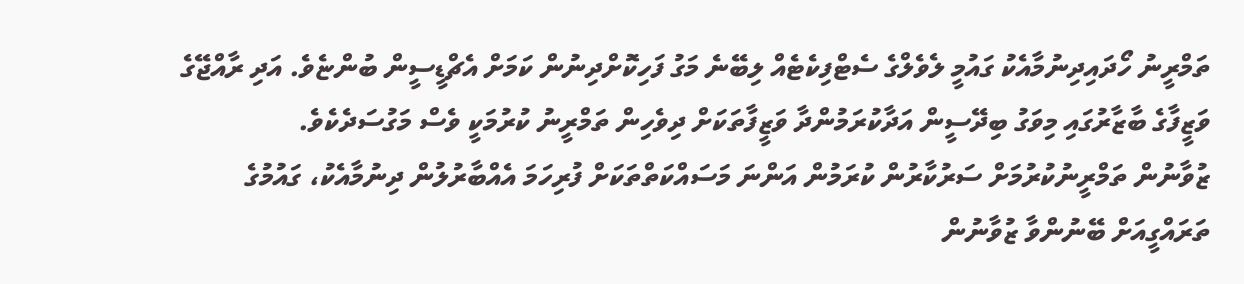ތަމްރީނު ހޯދައިދިނުމާއެކު ގައުމީ ލެވެލްގެ ސެޓްފިކެޓެއް ލިބޭނެ މަގު ފަހިކޮށްދިނުން ކަމަށް އެޗްޑީސީން ބުންޏެވެ. އަދި ރާއްޖޭގެ ވަޒީފާގެ ބާޒާރުގައި މިވަގު ބިދޭސީން އަދާކުރަމުންދާ ވަޒީފާތަކަށް ދިވެހިން ތަމްރީނު ކުރުމަކީ ވެސް މަގުސަދެކެވެ.
ޒުވާނުން ތަމްރީނުކުރުމަށް ސަރުކާރުން ކުރަމުން އަންނަ މަސައްކަތްތަކަށް ފުރިހަމަ އެއްބާރުލުން ދިނުމާއެކު، ގައުމުގެ ތަރައްގީއަށް ބޭނުންވާ ޒުވާނުން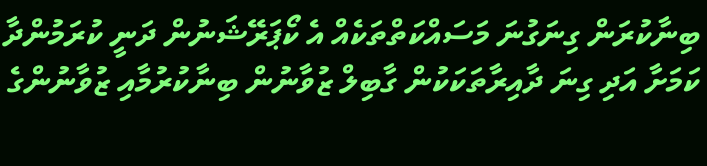ބިނާކުރަން ގިނަގުނަ މަސައްކަތްތަކެއް އެ ކޯޕަރޭޝަނުން ދަނީ ކުރަމުންދާ ކަމަށާ އަދި ގިނަ ދާއިރާތަކަކުން ގާބިލް ޒުވާނުން ބިނާކުރުމާއި ޒުވާނުންގެ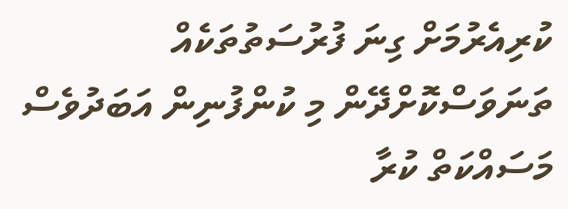ކުރިއެރުމަށް ގިނަ ފުރުސަތުތަކެއް ތަނަވަސްކޮށްދޭން މި ކުންފުނިން އަބަދުވެސް މަސައްކަތް ކުރާ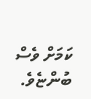ކަމަށް ވެސް ބުންޏެވެ.